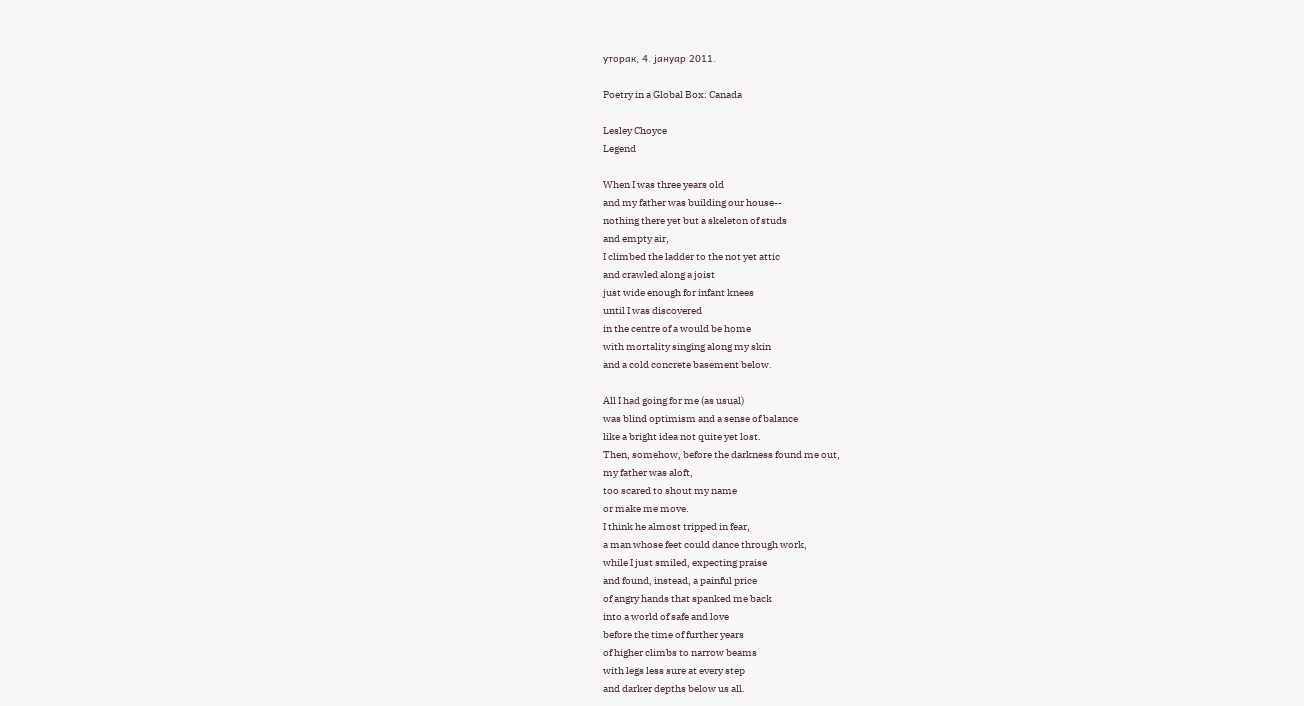уторак, 4. јануар 2011.

Poetry in a Global Box: Canada

Lesley Choyce
Legend

When I was three years old
and my father was building our house--
nothing there yet but a skeleton of studs
and empty air,
I climbed the ladder to the not yet attic
and crawled along a joist
just wide enough for infant knees
until I was discovered
in the centre of a would be home
with mortality singing along my skin
and a cold concrete basement below.

All I had going for me (as usual)
was blind optimism and a sense of balance
like a bright idea not quite yet lost.
Then, somehow, before the darkness found me out,
my father was aloft,
too scared to shout my name
or make me move.
I think he almost tripped in fear,
a man whose feet could dance through work,
while I just smiled, expecting praise
and found, instead, a painful price
of angry hands that spanked me back
into a world of safe and love
before the time of further years
of higher climbs to narrow beams
with legs less sure at every step
and darker depths below us all.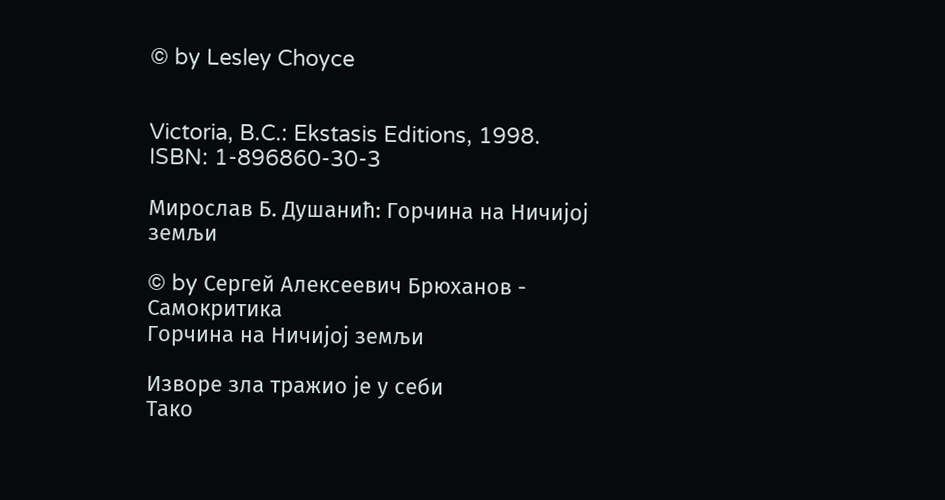© by Lesley Choyce


Victoria, B.C.: Ekstasis Editions, 1998.
ISBN: 1-896860-30-3

Мирослав Б. Душанић: Горчина на Ничијој земљи

© by Сергей Алексеевич Брюханов - Cамокритика
Горчина на Ничијој земљи

Изворе зла тражио је у себи
Тако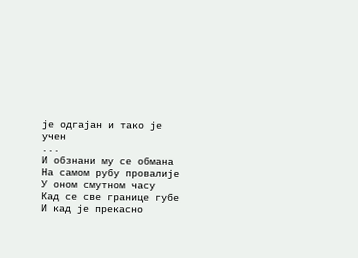је одгајан и тако је учен
...
И обзнани му се обмана
На самом рубу провалије
У оном смутном часу
Кад се све границе губе
И кад је прекасно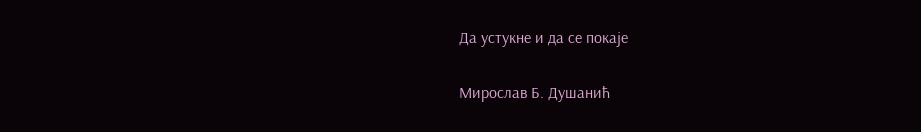Да устукне и да се покаје

Мирослав Б. Душанић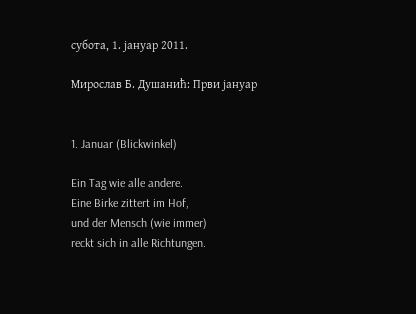субота, 1. јануар 2011.

Мирослав Б. Душанић: Први јануар


1. Januar (Blickwinkel)

Ein Tag wie alle andere.
Eine Birke zittert im Hof,
und der Mensch (wie immer)
reckt sich in alle Richtungen.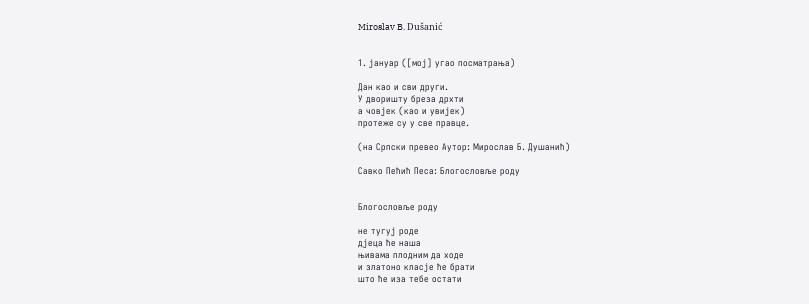Miroslav B. Dušanić


1. јануар ([мој] угао посматрања)

Дан као и сви други.
У дворишту бреза дрхти
а човјек (као и увијек)
протеже су у све правце.

(на Српски прeвео Аутор: Мирослав Б. Душанић)

Савко Пећић Песа: Блогословље роду


Блогословље роду

не тугуј роде
дјеца ће наша
њивама плодним да ходе
и златоно класје ће брати
што ће иза тебе остати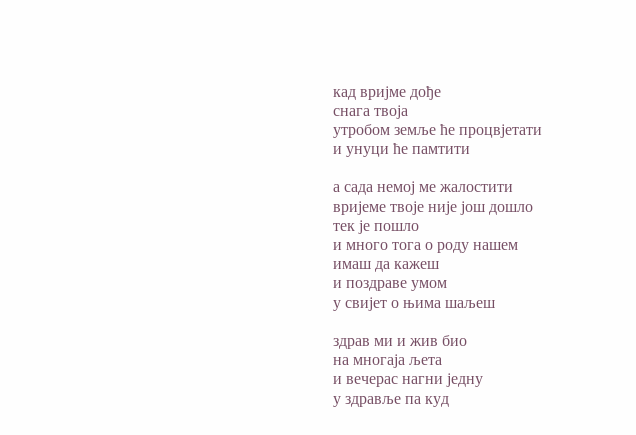кад вријме дође
снага твоја
утробом земље ће процвјетати
и унуци ће памтити

а сада немој ме жалостити
вријеме твоје није још дошло
тек је пошло
и много тога о роду нашем
имаш да кажеш
и поздраве умом
у свијет о њима шаљеш

здрав ми и жив био
на многаја љета
и вечерас нагни једну
у здравље па куд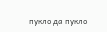пукло да пукло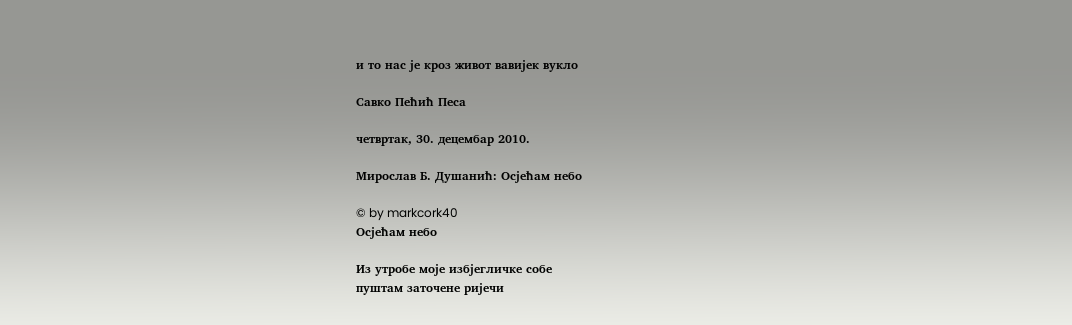и то нас је кроз живот вавијек вукло

Савко Пећић Песа

четвртак, 30. децембар 2010.

Мирослав Б. Душанић: Осјећам небо

© by markcork40
Осјећам небо

Из утробе моје избјегличке собе
пуштам заточене ријечи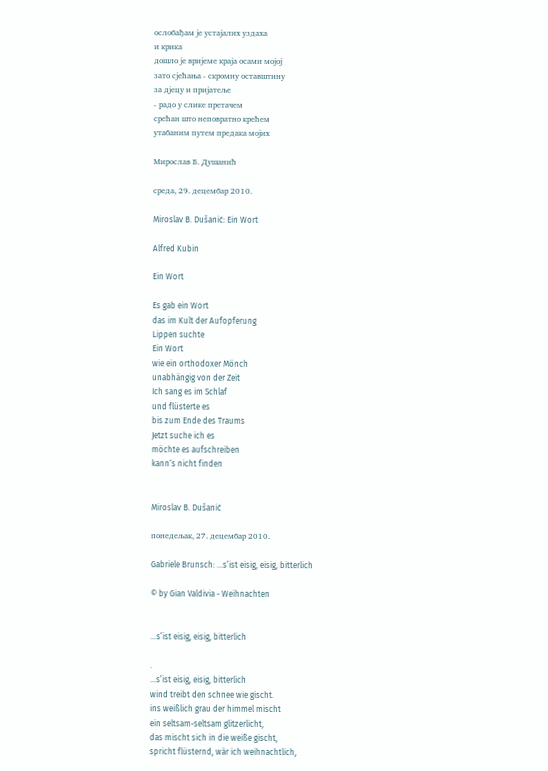ослобађам је устајалих уздаха
и крика
дошло је вријеме краја осами мојој
зато сјећања - скромну оставштину
за дјецу и пријатеље
- радо у слике претачем
срећан што неповратно крећем
утабаним путем предака мојих

Мирослав Б. Душанић

среда, 29. децембар 2010.

Miroslav B. Dušanić: Ein Wort

Alfred Kubin

Ein Wort

Es gab ein Wort
das im Kult der Aufopferung
Lippen suchte
Ein Wort
wie ein orthodoxer Mönch
unabhängig von der Zeit
Ich sang es im Schlaf
und flüsterte es
bis zum Ende des Traums
Jetzt suche ich es
möchte es aufschreiben
kann‘s nicht finden


Miroslav B. Dušanić

понедељак, 27. децембар 2010.

Gabriele Brunsch: ...s’ist eisig, eisig, bitterlich

© by Gian Valdivia - Weihnachten


...s’ist eisig, eisig, bitterlich

.
...s’ist eisig, eisig, bitterlich
wind treibt den schnee wie gischt.
ins weißlich grau der himmel mischt
ein seltsam-seltsam glitzerlicht,
das mischt sich in die weiße gischt,
spricht flüsternd, wär ich weihnachtlich,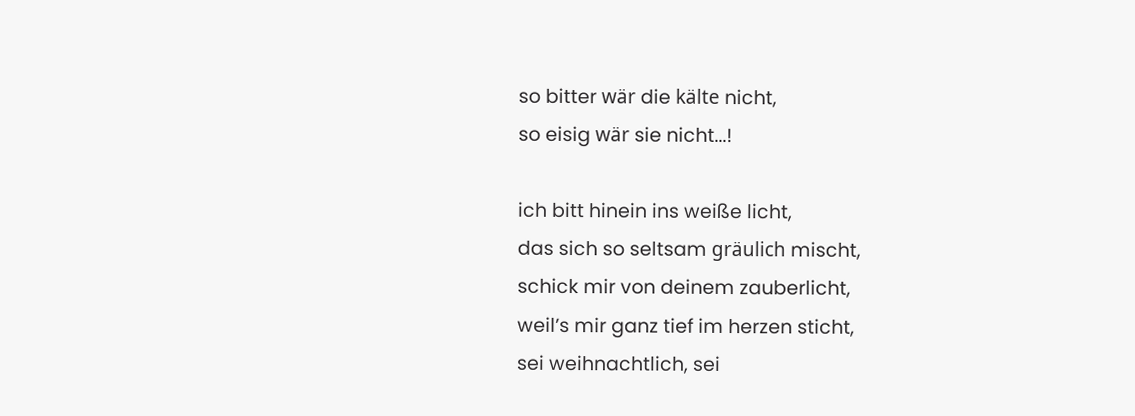so bitter wär die kälte nicht,
so eisig wär sie nicht...!

ich bitt hinein ins weiße licht,
das sich so seltsam gräulich mischt,
schick mir von deinem zauberlicht,
weil’s mir ganz tief im herzen sticht,
sei weihnachtlich, sei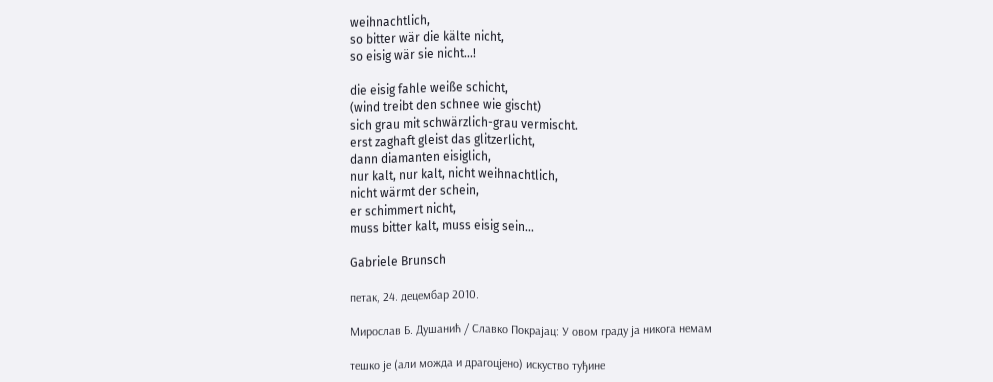weihnachtlich,
so bitter wär die kälte nicht,
so eisig wär sie nicht...!

die eisig fahle weiße schicht,
(wind treibt den schnee wie gischt)
sich grau mit schwärzlich-grau vermischt.
erst zaghaft gleist das glitzerlicht,
dann diamanten eisiglich,
nur kalt, nur kalt, nicht weihnachtlich,
nicht wärmt der schein,
er schimmert nicht,
muss bitter kalt, muss eisig sein...

Gabriele Brunsch

петак, 24. децембар 2010.

Мирослав Б. Душанић / Славко Покрајац: У овом граду ја никога немам

тешко је (али можда и драгоцјено) искуство туђине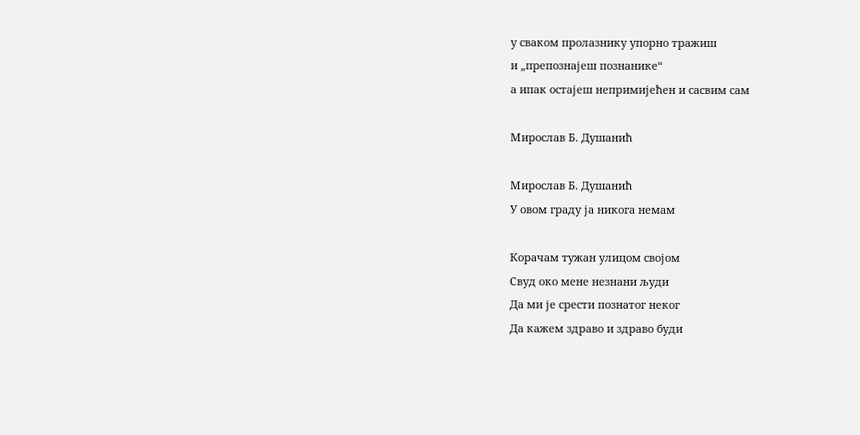у сваком пролазнику упорно тражиш
и „препознајеш познанике“
а ипак остајеш непримијећен и сасвим сам

Мирослав Б. Душанић

Мирослав Б. Душанић
У овом граду ја никога немам

Корачам тужан улицом својом
Свуд око мене незнани људи
Да ми је срести познатог неког
Да кажем здраво и здраво буди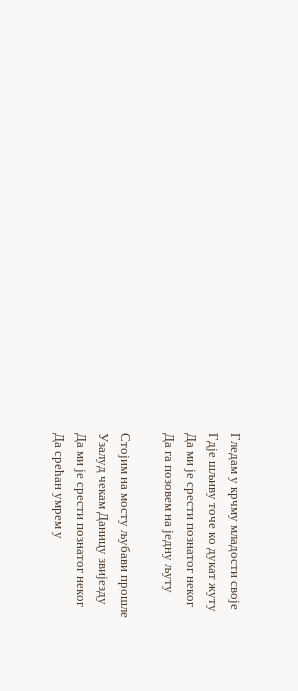Гледам у крчму младости своје
Гдје шљиву точе ко дукат жуту
Да ми је срести познатог неког
Да га позовем на једну љуту

Стојим на мосту љубави прошле
Узалуд чекам Даницу звијезду
Да ми је срести познатог неког
Да срећан умрем у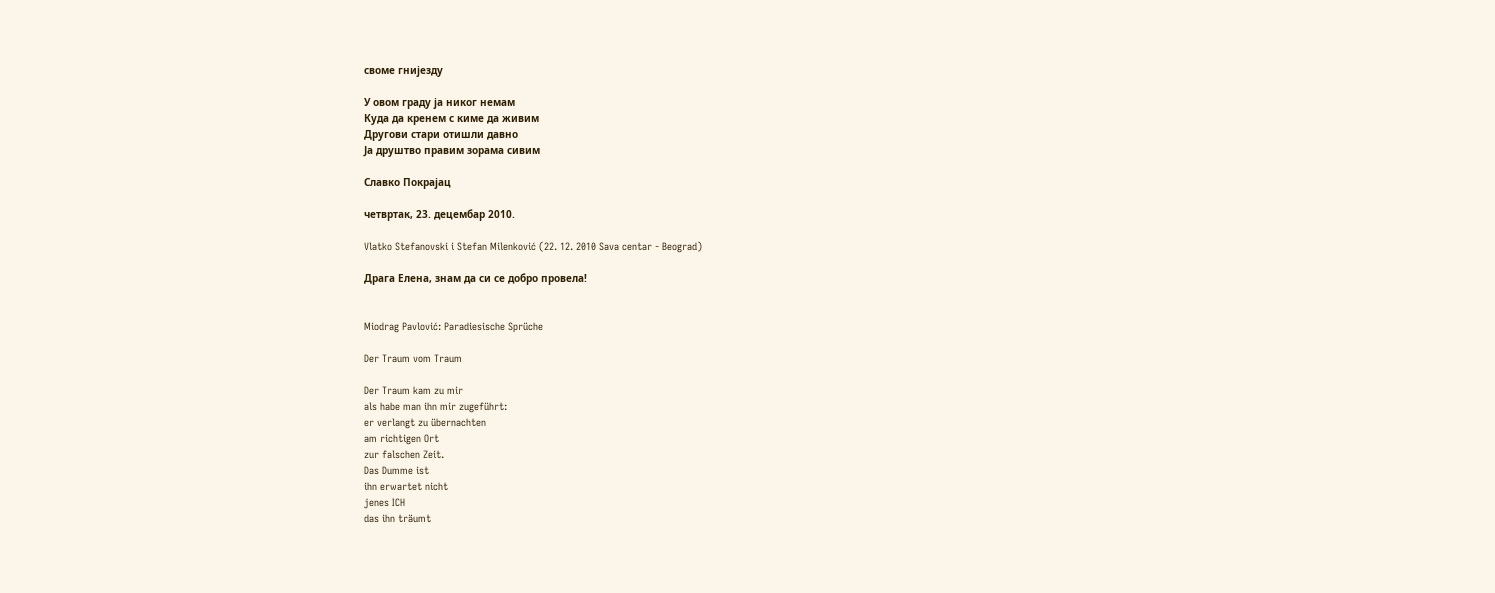своме гнијезду

У овом граду ја никог немам
Куда да кренем с киме да живим
Другови стари отишли давно
Ја друштво правим зорама сивим

Славко Покрајац

четвртак, 23. децембар 2010.

Vlatko Stefanovski i Stefan Milenković (22. 12. 2010 Sava centar - Beograd)

Драга Елена, знам да си се добро провела!


Miodrag Pavlović: Paradiesische Sprüche

Der Traum vom Traum

Der Traum kam zu mir
als habe man ihn mir zugeführt:
er verlangt zu übernachten
am richtigen Ort
zur falschen Zeit.
Das Dumme ist
ihn erwartet nicht
jenes ICH
das ihn träumt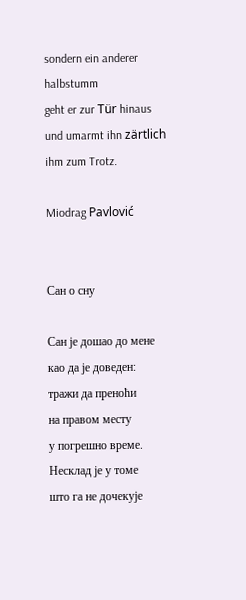sondern ein anderer
halbstumm
geht er zur Tür hinaus
und umarmt ihn zärtlich
ihm zum Trotz.

Miodrag Pavlović


Сан о сну

Сан је дошао до мене
као да је доведен:
тражи да преноћи
на правом месту
у погрешно време.
Несклад је у томе
што га не дочекује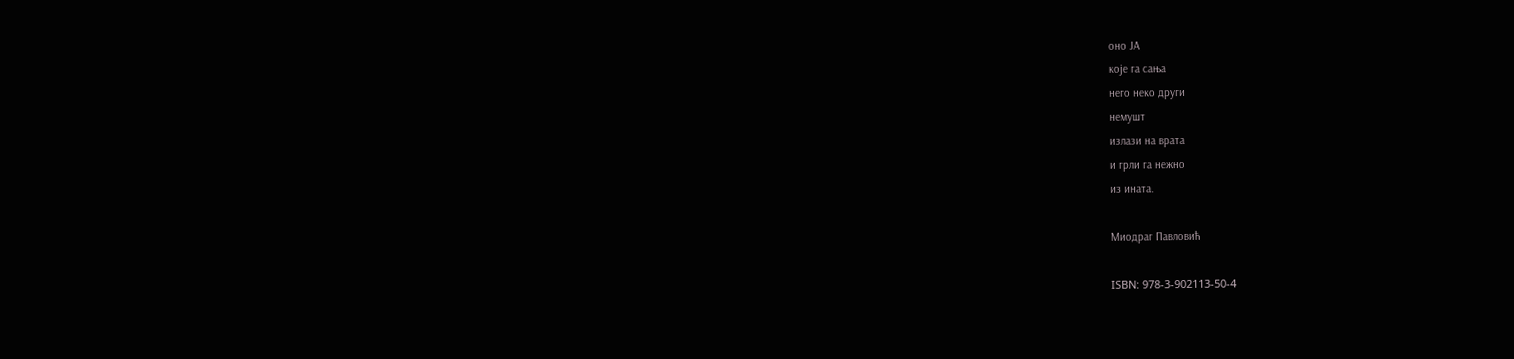оно ЈА
које га сања
него неко други
немушт
излази на врата
и грли га нежно
из ината.

Миодраг Павловић

ISBN: 978-3-902113-50-4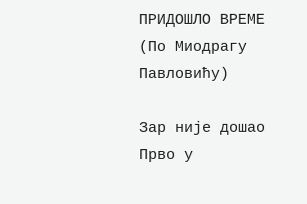ПРИДОШЛО ВРЕМЕ
(По Миодрагу Павловићу)

Зар није дошао
Прво у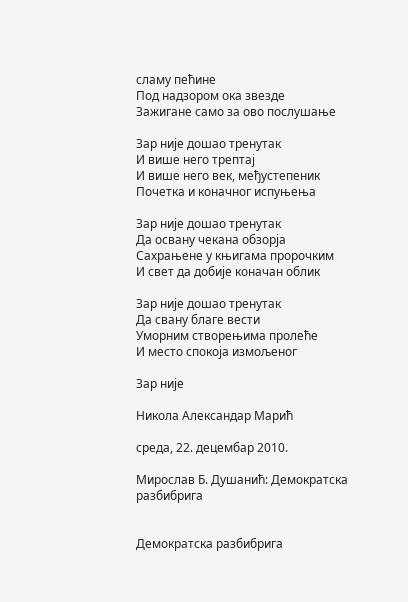сламу пећине
Под надзором ока звезде
Зажигане само за ово послушање

Зар није дошао тренутак
И више него трептај
И више него век, међустепеник
Почетка и коначног испуњења

Зар није дошао тренутак
Да освану чекана обзорја
Сахрањене у књигама пророчким
И свет да добије коначан облик

Зар није дошао тренутак
Да свану благе вести
Уморним створењима пролеће
И место спокоја измољеног

Зар није

Никола Александар Марић

среда, 22. децембар 2010.

Мирослав Б. Душанић: Демократска разбибрига


Демократска разбибрига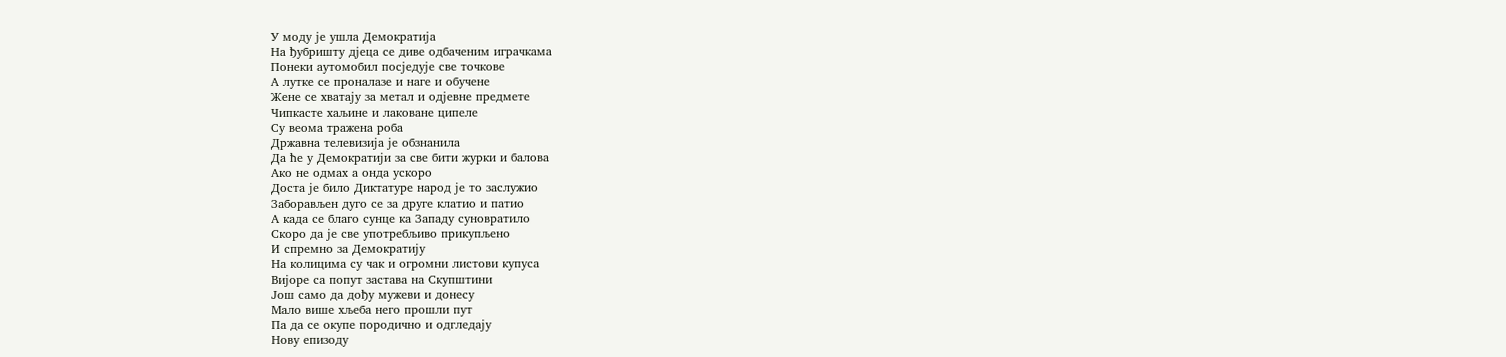У моду је ушла Демократија
На ђубришту дјеца се диве одбаченим играчкама
Понеки аутомобил посједује све точкове
А лутке се проналазе и наге и обучене
Жене се хватају за метал и одјевне предмете
Чипкасте хаљине и лаковане ципеле
Су веома тражена роба
Државна телевизија је обзнанила
Да ће у Демократији за све бити журки и балова
Ако не одмах а онда ускоро
Доста је било Диктатуре народ је то заслужио
Заборављен дуго се за друге клатио и патио
А када се благо сунце ка Западу суновратило
Скоро да је све употребљиво прикупљено
И спремно за Демократију
На колицима су чак и огромни листови купуса
Вијоре са попут застава на Скупштини
Још само да дођу мужеви и донесу
Мало више хљеба него прошли пут
Па да се окупе породично и одгледају
Нову епизоду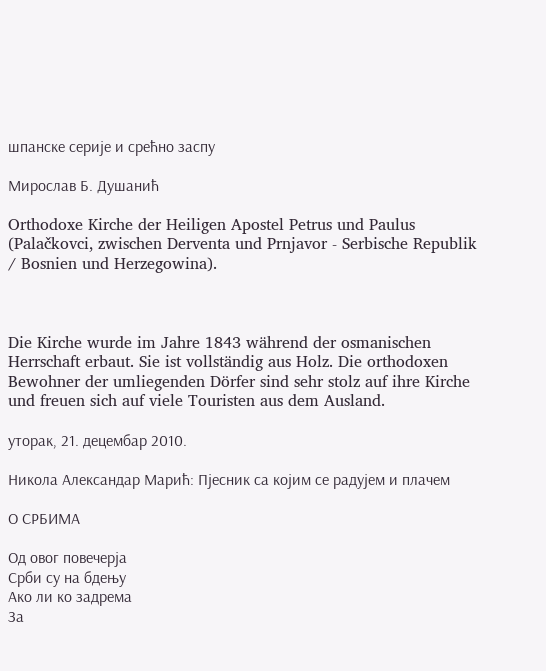шпанске серије и срећно заспу

Мирослав Б. Душанић

Orthodoxe Kirche der Heiligen Apostel Petrus und Paulus (Palačkovci, zwischen Derventa und Prnjavor - Serbische Republik / Bosnien und Herzegowina).



Die Kirche wurde im Jahre 1843 während der osmanischen Herrschaft erbaut. Sie ist vollständig aus Holz. Die orthodoxen Bewohner der umliegenden Dörfer sind sehr stolz auf ihre Kirche und freuen sich auf viele Touristen aus dem Ausland.

уторак, 21. децембар 2010.

Никола Александар Марић: Пјесник са којим се радујем и плачем

О СРБИМА

Од овог повечерја
Срби су на бдењу
Ако ли ко задрема
За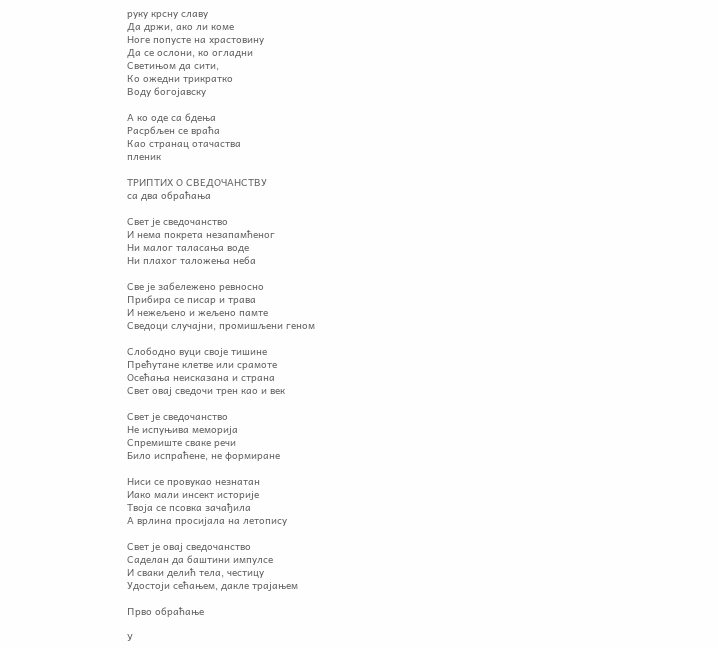руку крсну славу
Да држи, ако ли коме
Ноге попусте на храстовину
Да се ослони, ко огладни
Светињом да сити,
Ко ожедни трикратко
Воду богојавску

А ко оде са бдења
Расрбљен се враћа
Као странац отачаства
пленик

ТРИПТИХ О СВЕДОЧАНСТВУ
са два обраћања

Свет је сведочанство
И нема покрета незапамћеног
Ни малог таласања воде
Ни плахог таложења неба

Све је забележено ревносно
Прибира се писар и трава
И нежељено и жељено памте
Сведоци случајни, промишљени геном

Слободно вуци своје тишине
Прећутане клетве или срамоте
Осећања неисказана и страна
Свет овај сведочи трен као и век

Свет је сведочанство
Не испуњива меморија
Спремиште сваке речи
Било испраћене, не формиране

Ниси се провукао незнатан
Иако мали инсект историје
Твоја се псовка зачађила
А врлина просијала на летопису

Свет је овај сведочанство
Саделан да баштини импулсе
И сваки делић тела, честицу
Удостоји сећањем, дакле трајањем

Прво обраћање

У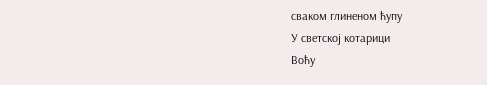сваком глиненом ћупу
У светској котарици
Воћу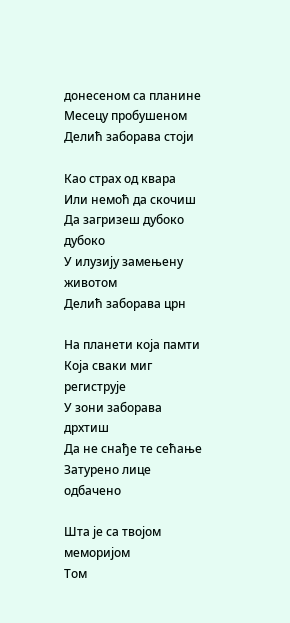донесеном са планине
Месецу пробушеном
Делић заборава стоји

Као страх од квара
Или немоћ да скочиш
Да загризеш дубоко дубоко
У илузију замењену животом
Делић заборава црн

На планети која памти
Која сваки миг региструје
У зони заборава дрхтиш
Да не снађе те сећање
Затурено лице одбачено

Шта је са твојом меморијом
Том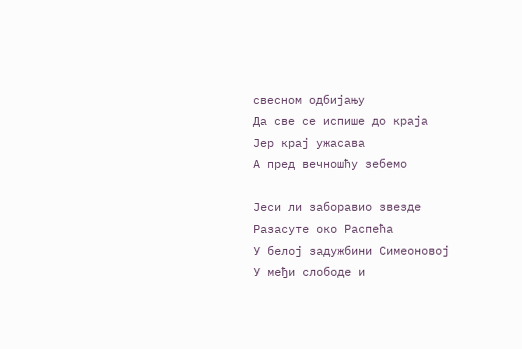свесном одбијању
Да све се испише до краја
Јер крај ужасава
А пред вечношћу зебемо

Јеси ли заборавио звезде
Разасуте око Распећа
У белој задужбини Симеоновој
У међи слободе и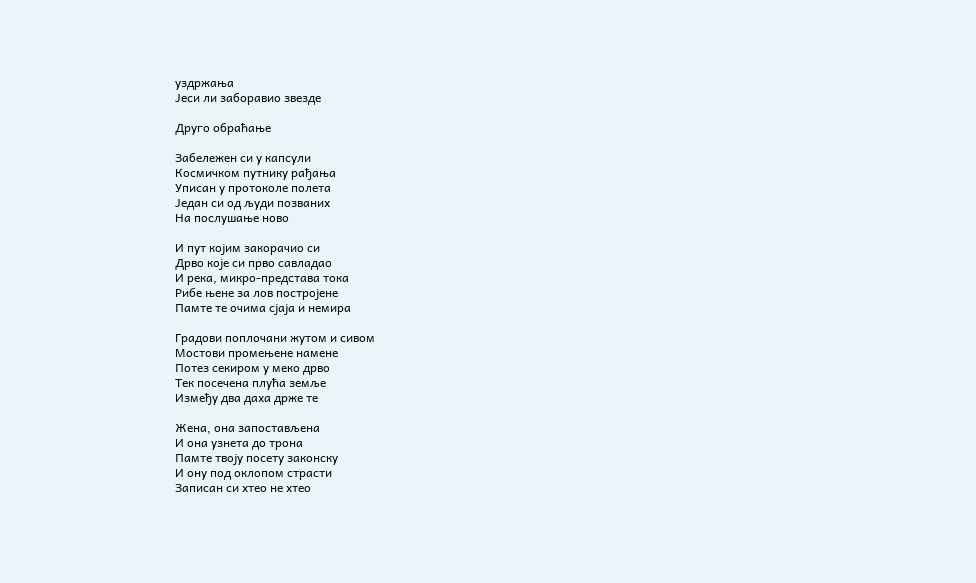уздржања
Јеси ли заборавио звезде

Друго обраћање

Забележен си у капсули
Космичком путнику рађања
Уписан у протоколе полета
Један си од људи позваних
На послушање ново

И пут којим закорачио си
Дрво које си прво савладао
И река, микро-представа тока
Рибе њене за лов постројене
Памте те очима сјаја и немира

Градови поплочани жутом и сивом
Мостови промењене намене
Потез секиром у меко дрво
Тек посечена плућа земље
Између два даха држе те

Жена, она запостављена
И она узнета до трона
Памте твоју посету законску
И ону под оклопом страсти
Записан си хтео не хтео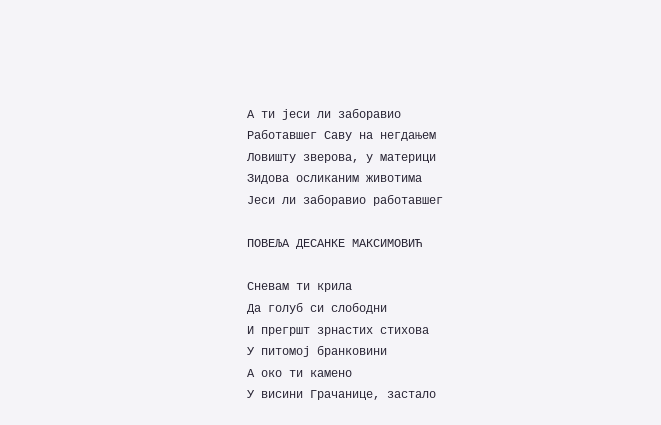А ти јеси ли заборавио
Работавшег Саву на негдањем
Ловишту зверова, у материци
Зидова осликаним животима
Јеси ли заборавио работавшег

ПОВЕЉА ДЕСАНКЕ МАКСИМОВИЋ

Сневам ти крила
Да голуб си слободни
И прегршт зрнастих стихова
У питомој бранковини
А око ти камено
У висини Грачанице, застало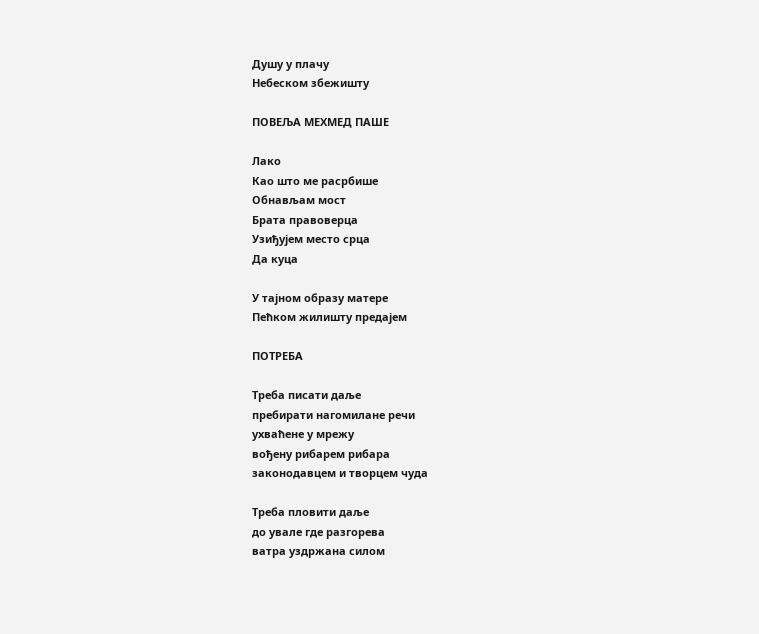Душу у плачу
Небеском збежишту

ПОВЕЉА МЕХМЕД ПАШЕ

Лако
Као што ме расрбише
Обнављам мост
Брата правоверца
Узиђујем место срца
Да куца

У тајном образу матере
Пећком жилишту предајем

ПОТРЕБА

Треба писати даље
пребирати нагомилане речи
ухваћене у мрежу
вођену рибарем рибара
законодавцем и творцем чуда

Треба пловити даље
до увале где разгорева
ватра уздржана силом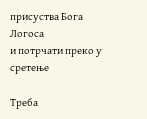присуства Бога Логоса
и потрчати преко у сретење

Треба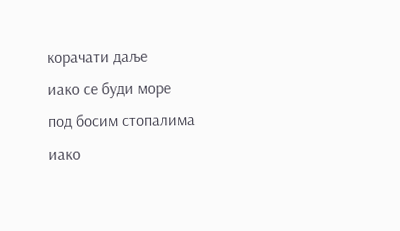корачати даље
иако се буди море
под босим стопалима
иако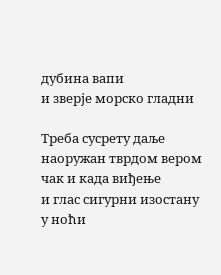дубина вапи
и зверје морско гладни

Треба сусрету даље
наоружан тврдом вером
чак и када виђење
и глас сигурни изостану
у ноћи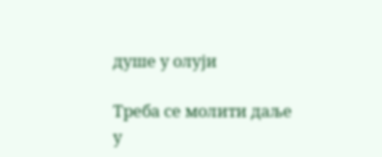душе у олуји

Треба се молити даље
у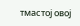тмастој овој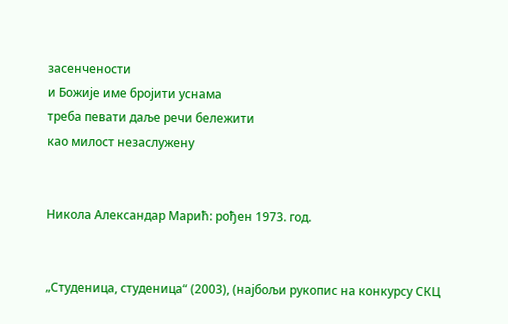засенчености
и Божије име бројити уснама
треба певати даље речи бележити
као милост незаслужену


Никола Александар Марић: рођен 1973. год.


„Студеница, студеница“ (2003), (најбољи рукопис на конкурсу СКЦ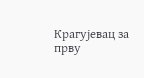Крагујевац за прву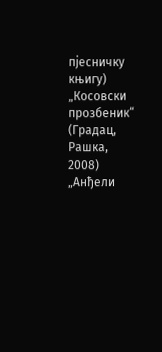пјесничку књигу)
„Косовски прозбеник“ (Градац, Рашка, 2008)
„Анђели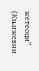жетеоци“ (Књижевни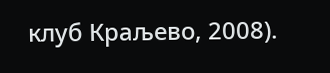клуб Краљево, 2008).